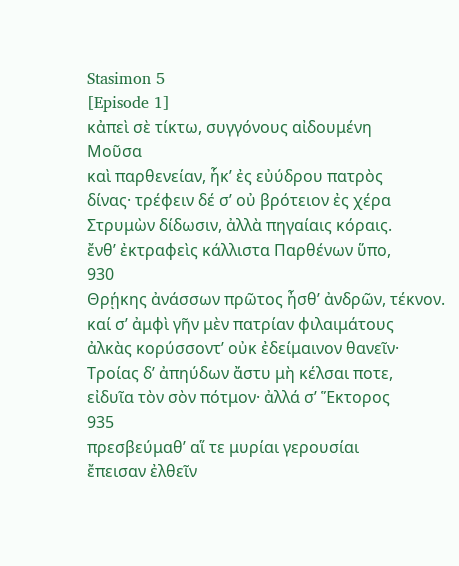Stasimon 5
[Episode 1]
κἀπεὶ σὲ τίκτω, συγγόνους αἰδουμένη
Μοῦσα
καὶ παρθενείαν, ἧκʼ ἐς εὐύδρου πατρὸς
δίνας· τρέφειν δέ σʼ οὐ βρότειον ἐς χέρα
Στρυμὼν δίδωσιν, ἀλλὰ πηγαίαις κόραις.
ἔνθʼ ἐκτραφεὶς κάλλιστα Παρθένων ὕπο,
930
Θρῄκης ἀνάσσων πρῶτος ἦσθʼ ἀνδρῶν, τέκνον.
καί σʼ ἀμφὶ γῆν μὲν πατρίαν φιλαιμάτους
ἀλκὰς κορύσσοντʼ οὐκ ἐδείμαινον θανεῖν·
Τροίας δʼ ἀπηύδων ἄστυ μὴ κέλσαι ποτε,
εἰδυῖα τὸν σὸν πότμον· ἀλλά σʼ Ἕκτορος
935
πρεσβεύμαθʼ αἵ τε μυρίαι γερουσίαι
ἔπεισαν ἐλθεῖν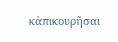κἀπικουρῆσαι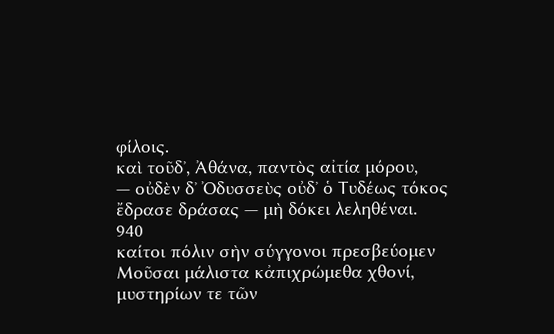φίλοις.
καὶ τοῦδʼ, Ἀθάνα, παντὸς αἰτία μόρου,
— οὐδὲν δʼ Ὀδυσσεὺς οὐδʼ ὁ Τυδέως τόκος
ἔδρασε δράσας — μὴ δόκει λεληθέναι.
940
καίτοι πόλιν σὴν σύγγονοι πρεσβεύομεν
Μοῦσαι μάλιστα κἀπιχρώμεθα χθονί,
μυστηρίων τε τῶν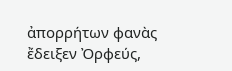ἀπορρήτων φανὰς
ἔδειξεν Ὀρφεύς,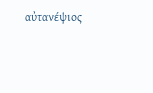αὐτανέψιος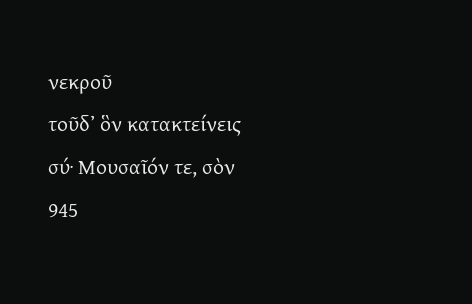νεκροῦ
τοῦδʼ ὃν κατακτείνεις σύ· Μουσαῖόν τε, σὸν
945